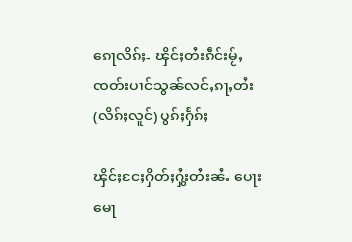ၵေႃလိၵ်ႈ- ၾိင်ႈတႆးၵဵင်းမႂ်ႇ ၸတ်းပၢင်သွၼ်လင်ႇၵႃႇတႆး (လိၵ်ႈလူင်) ပွၵ်ႈႁႅၵ်ႈ

ၾိင်ႈငႄႈႁိတ်ႈႁွႆးတႆးၼႆႉ ပေႃးမေႃ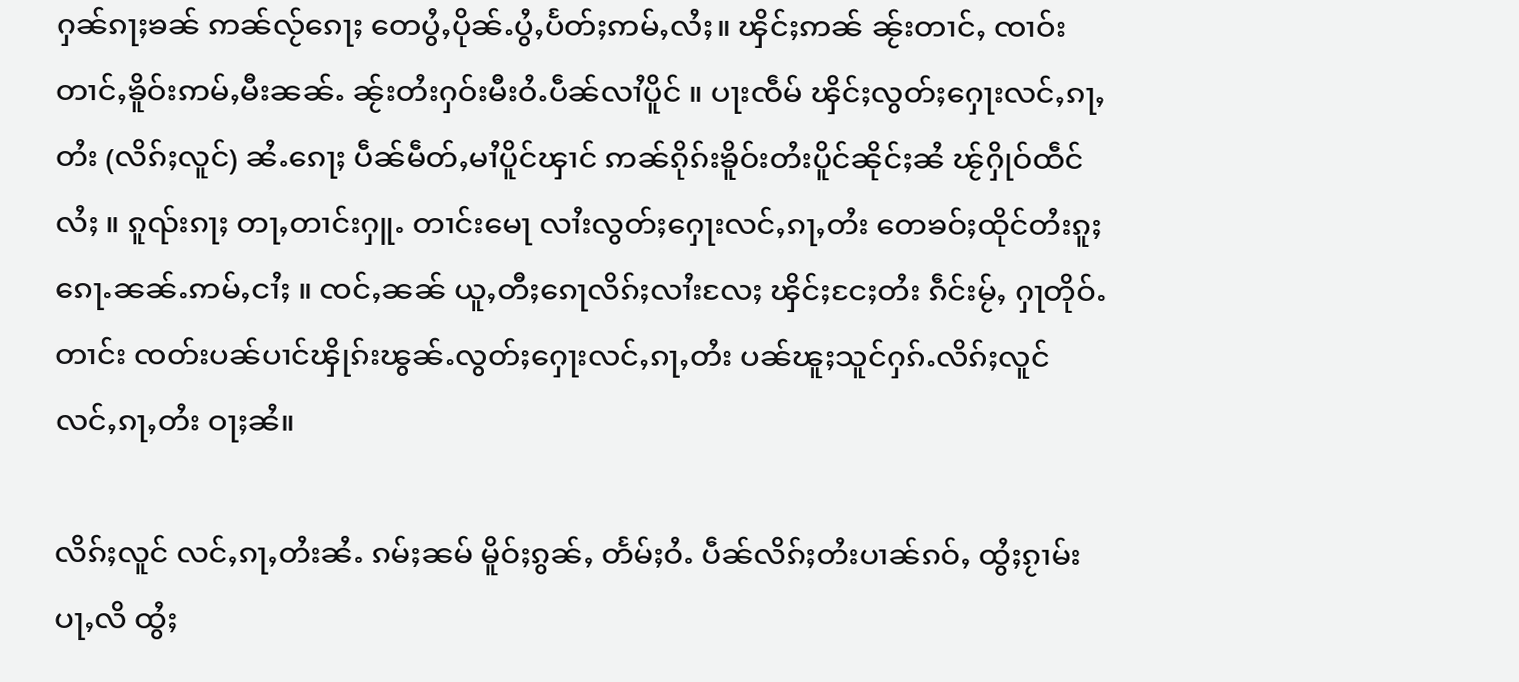ႁၼ်ၵႃႈၶၼ် ဢၼ်လႂ်ၵေႃႈ တေပွႆႇပိုၼ်ႉပွႆႇပႅတ်ႈဢမ်ႇလႆႈ။ ၾိင်ႈဢၼ် ၼႂ်းတၢင်ႇ ၸၢဝ်းတၢင်ႇၶိူဝ်းဢမ်ႇမီးၼၼ်ႉ ၼႂ်းတႆးႁဝ်းမီးဝႆႉပဵၼ်လၢႆပိူင် ။ ပႃးၸဵမ် ၾိင်ႈလွတ်ႈႁေႃးလင်ႇၵႃႇတႆး (လိၵ်ႈလူင်) ၼႆႉၵေႃႈ ပဵၼ်မဵတ်ႇမၢႆပိူင်ၾၢင် ဢၼ်ၵိုၵ်းၶိူဝ်းတႆးပိူင်ၼိုင်ႈၼႆ ၽႂ်ႁိုဝ်ထဵင်လႆႈ ။ ၵူၺ်းၵႃႈ တႃႇတၢင်းႁူႉ တၢင်းမေႃ လၢႆးလွတ်ႈႁေႃးလင်ႇၵႃႇတႆး တေၶဝ်ႈထိုင်တႆးၵူႈၵေႃႉၼၼ်ႉဢမ်ႇငၢႆႈ ။ ၸင်ႇၼၼ် ယူႇတီႈၵေႃလိၵ်ႈလၢႆးလႄႈ ၾိင်ႈငႄႈတႆး ၵဵင်းမႂ်ႇ ႁႃတိုဝ်ႉတၢင်း ၸတ်းပၼ်ပၢင်ၾိုၵ်းၽွၼ်ႉလွတ်ႈႁေႃးလင်ႇၵႃႇတႆး ပၼ်ၽူႈသူင်ႁၵ်ႉလိၵ်ႈလူင် လင်ႇၵႃႇတႆး ဝႃႈၼႆ။

လိၵ်ႈလူင် လင်ႇၵႃႇတႆးၼႆႉ ၵမ်ႈၼမ် မိူဝ်ႈၵွၼ်ႇ တႅမ်ႈဝႆႉ ပဵၼ်လိၵ်ႈတႆးပၢၼ်ၵဝ်ႇ ထွႆႈၵႂၢမ်းပႃႇလိ ထွႆႈ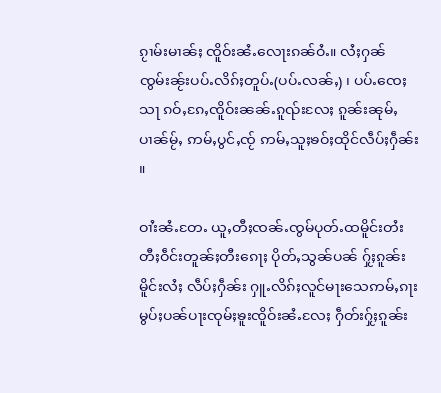ၵႂၢမ်းမၢၼ်ႈ ၸိူဝ်းၼႆႉလေႃးၵၼ်ဝႆႉ။ လႆႈႁၼ်ၸွမ်းၼႂ်းပပ်ႉလိၵ်ႈတူပ်ႉ(ပပ်ႉလၼ်ႇ) ၊ ပပ်ႉၸေႈသႃ ၵဝ်ႇၵႄႇၸိူဝ်းၼၼ်ႉၵူၺ်းလႄႈ ၵူၼ်းၼုမ်ႇပၢၼ်မႂ်ႇ ဢမ်ႇပွင်ႇၸႂ် ဢမ်ႇသူႈၶဝ်ႈထိုင်လဵပ်ႈႁဵၼ်း ။

ဝၢႆးၼႆႉတႄႉ ယူႇတီႈၸၼ်ႉၸွမ်ပုတ်ႉထမိူင်းတႆး တီႈဝဵင်းတူၼ်ႈတီးၵေႃႈ ပိုတ်ႇသွၼ်ပၼ် ႁႂ်ႈၵူၼ်းမိူင်းလႆႈ လဵပ်ႈႁဵၼ်း ႁူႉလိၵ်ႈလူင်မႃးသေဢမ်ႇၵႃး မွပ်ႈပၼ်ပႃးၸုမ်ႈၶူးၸိူဝ်းၼႆႉလႄႈ ႁဵတ်းႁႂ်ႈၵူၼ်း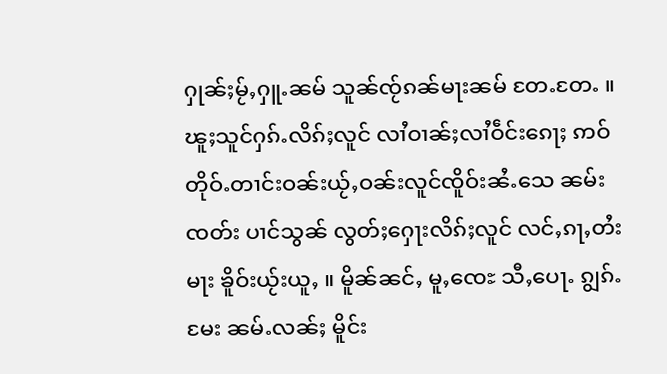ႁုၼ်ႈမႂ်ႇႁူႉၼမ် သူၼ်ၸႂ်ၵၼ်မႃးၼမ် တႄႉတႄႉ ။
ၽူႈသူင်ႁၵ်ႉလိၵ်ႈလူင် လၢႆဝၢၼ်ႈလၢႆဝဵင်းၵေႃႈ ဢဝ်တိုဝ်ႉတၢင်းဝၼ်းယႂ်ႇဝၼ်းလူင်ၸိူဝ်းၼႆႉသေ ၼမ်းၸတ်း ပၢင်သွၼ် လွတ်ႈႁေႃးလိၵ်ႈလူင် လင်ႇၵႃႇတႆးမႃး ၶိူဝ်းယႂ်းယူႇ ။ မိူၼ်ၼင်ႇ မူႇၸေႊ သီႇပေႃႉ ၵျွၵ်ႉမႄး ၼမ်ႉလၼ်ႈ မိူင်း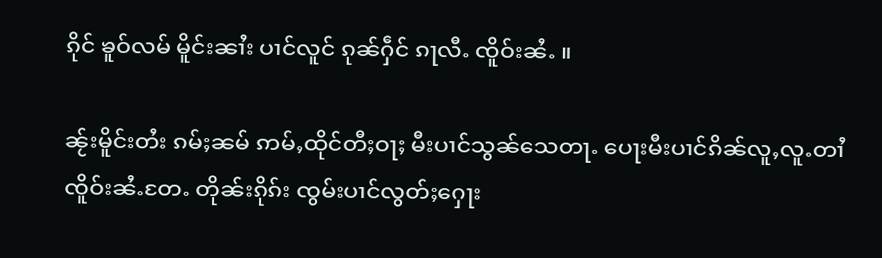ၵိုင် ၶူဝ်လမ် မိူင်းၼၢႆး ပၢင်လူင် ၵုၼ်ႁဵင် ၵႃလီႉ ၸိူဝ်းၼႆႉ ။

ၼႂ်းမိူင်းတႆး ၵမ်ႈၼမ် ဢမ်ႇထိုင်တီႈဝႃႈ မီးပၢင်သွၼ်သေတႃႉ ပေႃးမီးပၢင်ၵိၼ်လူႇလူႉတၢႆ ၸိူဝ်းၼႆႉတႄႉ တိုၼ်းၵိုၵ်း ၸွမ်းပၢင်လွတ်ႈႁေႃး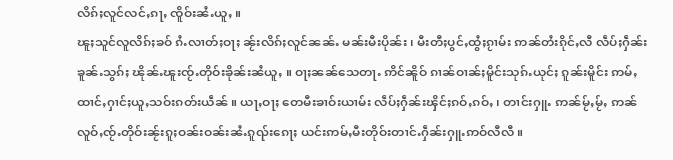လိၵ်ႈလူင်လင်ႇၵႃႇ ၸိူဝ်းၼႆႉယူႇ ။
ၽူႈသူင်လူလိၵ်ႈၶဝ် ၵႆႉလၢတ်ႈဝႃႈ ၼႂ်းလိၵ်ႈလူင်ၼၼ်ႉ မၼ်းမီးပိုၼ်း ၊ မီးတီႈပွင်ႇထွႆႈၵႂၢမ်း ဢၼ်တႆးၵိုင်ႇလီ လဵပ်ႈႁဵၼ်း ၶူၼ်ႉသွၵ်ႈ ၽိုၼ်ႉၽူးၸႂ်ႉတိုဝ်းၶိုၼ်းၼႆယူႇ ။ ဝႃႈၼၼ်သေတႃႉ ဢိင်ၼိူဝ် ၵၢၼ်ဝၢၼ်ႈမိူင်းသုၵ်ႉယုင်ႈ ၵူၼ်းမိူင်း ဢမ်ႇထၢင်ႇႁၢင်ႈယူႇသဝ်းၵတ်းယဵၼ် ။ ယႃႇဝႃႈ တေမီးၶၢဝ်းယၢမ်း လဵပ်ႈႁဵၼ်းၾိင်ႈၵဝ်ႇၵဝ်ႇ ၊ တၢင်းႁူႉ ဢၼ်မႂ်ႇမႂ်ႇ ဢၼ်လူဝ်ႇၸႂ်ႉတိုဝ်းၼႂ်းၵူႈဝၼ်းဝၼ်းၼႆႉၵူၺ်းၵေႃႈ ယင်းဢမ်ႇမီးတိုဝ်းတၢင်ႉႁဵၼ်းႁူႉဢဝ်လီလီ ။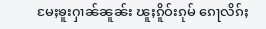မႄႈၶူးႁၢၼ်ၼူၼ်း ၽူႈၵိူဝ်းၵုမ် ၵေႃလိၵ်ႈ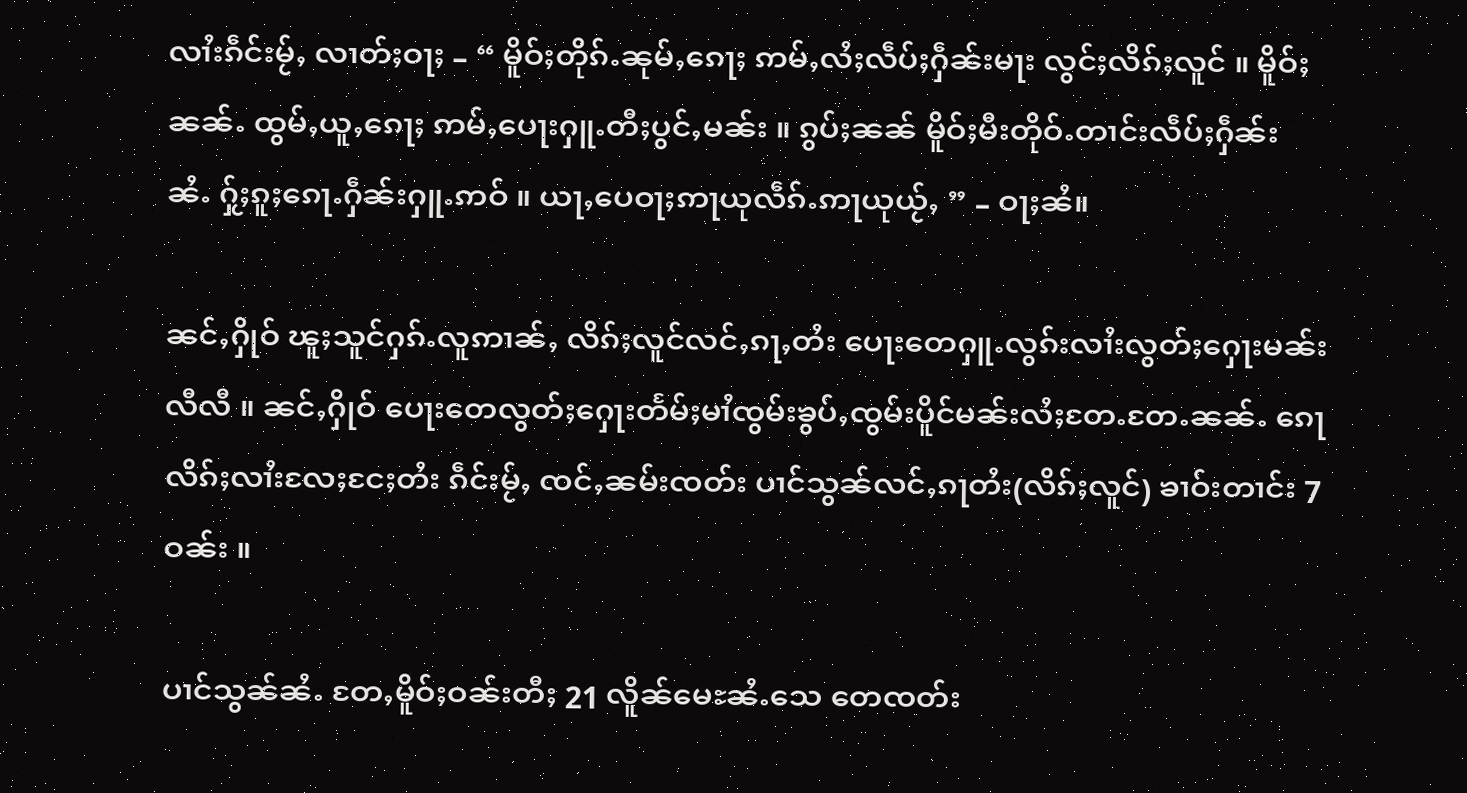လၢႆးၵဵင်းမႂ်ႇ လၢတ်ႈဝႃႈ – “ မိူဝ်ႈတိုၵ်ႉၼုမ်ႇၵေႃႈ ဢမ်ႇလႆႈလဵပ်ႈႁဵၼ်းမႃး လွင်ႈလိၵ်ႈလူင် ။ မိူဝ်ႈၼၼ်ႉ ထွမ်ႇယူႇၵေႃႈ ဢမ်ႇပေႃးႁူႉတီႈပွင်ႇမၼ်း ။ ၵွပ်ႈၼၼ် မိူဝ်ႈမီးတိုဝ်ႉတၢင်းလဵပ်ႈႁဵၼ်းၼႆႉ ႁႂ်ႈၵူႈၵေႃႉႁဵၼ်းႁူႉဢဝ် ။ ယႃႇပေဝႃႈဢႃယုလဵၵ်ႉဢႃယုယႂ်ႇ ” – ဝႃႈၼႆ။

ၼင်ႇႁိုဝ် ၽူႈသူင်ႁၵ်ႉလူဢၢၼ်ႇ လိၵ်ႈလူင်လင်ႇၵႃႇတႆး ပေႃးတေႁူႉလွၵ်းလၢႆးလွတ်ႈႁေႃးမၼ်းလီလီ ။ ၼင်ႇႁိုဝ် ပေႃးတေလွတ်ႈႁေႃးတႅမ်ႈမၢႆၸွမ်းၶွပ်ႇၸွမ်းပိူင်မၼ်းလႆႈတႄႉတႄႉၼၼ်ႉ ၵေႃလိၵ်ႈလၢႆးလႄႈငႄႈတႆး ၵဵင်းမႂ်ႇ ၸင်ႇၼမ်းၸတ်း ပၢင်သွၼ်လင်ႇၵႃတႆး(လိၵ်ႈလူင်) ၶၢဝ်းတၢင်း 7 ဝၼ်း ။

ပၢင်သွၼ်ၼႆႉ တႄႇမိူဝ်ႈဝၼ်းတီႈ 21 လိူၼ်မေႊၼႆႉသေ တေၸတ်း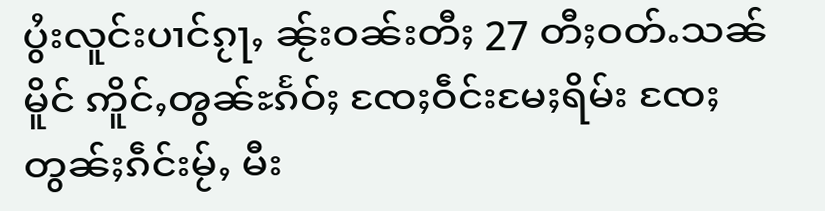ပွႆးလူင်းပၢင်ၵႂႃႇ ၼႂ်းဝၼ်းတီႈ 27 တီႈဝတ်ႉသၼ်မိူင် ဢိူင်ႇၻွၼ်ႊၵႅဝ်ႈ ၸႄႈဝဵင်းမႄႈရိမ်း ၸႄႈတွၼ်ႈၵဵင်းမႂ်ႇ မီး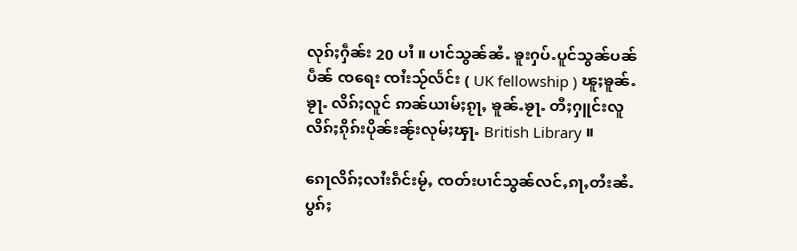လုၵ်ႈႁဵၼ်း 20 ပၢႆ ။ ပၢင်သွၼ်ၼႆႉ ၶူးႁပ်ႉပူင်သွၼ်ပၼ် ပဵၼ် ၸရေး ၸၢႆးသႂ်လႅင်း ( UK fellowship ) ၽူႈၶူၼ်ႉၶႂႃႉ လိၵ်ႈလူင် ဢၼ်ယၢမ်ႈၵႂႃႇ ၶူၼ်ႉၶႂႃႉ တီႈႁူင်းလူလိၵ်ႈၵိုၵ်းပိုၼ်းၼႂ်းလုမ်ႈၾႃႉ British Library ။

ၵေႃလိၵ်ႈလၢႆးၵဵင်းမႂ်ႇ ၸတ်းပၢင်သွၼ်လင်ႇၵႃႇတႆးၼႆႉ ပွၵ်ႈ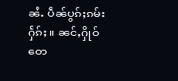ၼႆႉ ပဵၼ်ပွၵ်ႈၵမ်းႁႅၵ်ႈ ။ ၼင်ႇႁိုဝ် တေ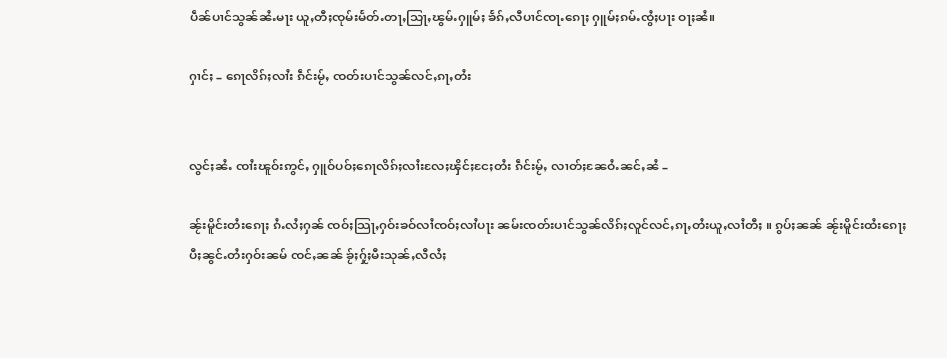ပဵၼ်ပၢင်သွၼ်ၼႆႉမႃး ယူႇတီႈၸုမ်းမႅတ်ႉတႃႇသြႃႇၽွမ်ႉႁူမ်ႈ ၶႅၵ်ႇလီပၢင်ၸႃႉၵေႃႈ ႁူမ်ႈၵမ်ႉၸွႆႈပႃး ဝႃႈၼႆ။

ႁၢင်ႈ – ၵေႃလိၵ်ႈလၢႆး ၵဵင်းမႂ်ႇ ၸတ်းပၢင်သွၼ်လင်ႇၵႃႇတႆး


လွင်ႈၼႆႉ ၸၢႆးၽူဝ်းဢွင်ႇ ႁူဝ်ပဝ်ႈၵေႃလိၵ်ႈလၢႆးလႄႈၾိင်ႈငႄႈတႆး ၵဵင်းမႂ်ႇ လၢတ်ႈၼႄဝႆႉၼင်ႇၼႆ –

ၼႂ်းမိူင်းတႆးၵေႃႈ ၵႆႉလႆႈႁၼ် ၸဝ်ႈသြႃႇႁဝ်းၶဝ်လၢႆၸဝ်ႈလၢႆပႃး ၼမ်းၸတ်းပၢင်သွၼ်လိၵ်ႈလူင်လင်ႇၵႃႇတႆးယူႇလၢႆတီႈ ။ ၵွပ်ႈၼၼ် ၼႂ်းမိူင်းထႆးၵေႃႈ ပီႈၼွင်ႉတႆးႁဝ်းၼမ် ၸင်ႇၼၼ် ၶႂ်ႈႁႂ်ႈမီးသုၼ်ႇလီလႆႈ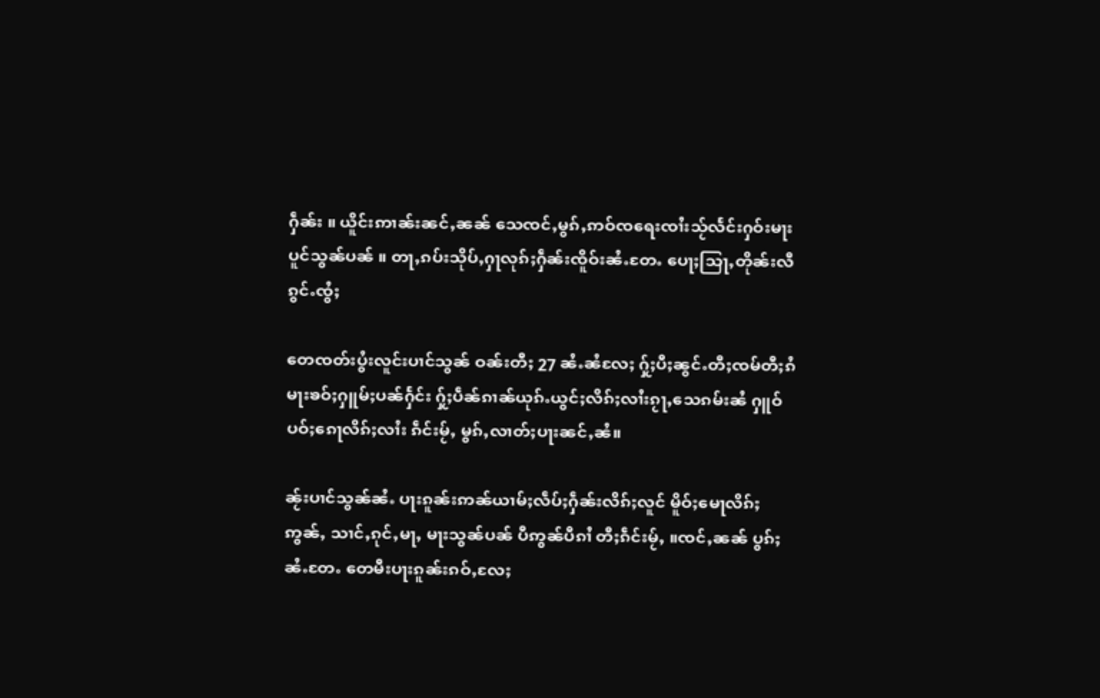ႁဵၼ်း ။ ယိူင်းဢၢၼ်းၼင်ႇၼၼ် သေၸင်ႇမွၵ်ႇဢဝ်ၸရေးၸၢႆးသႂ်လႅင်းႁဝ်းမႃးပူင်သွၼ်ပၼ် ။ တႃႇၵပ်းသိုပ်ႇႁႃလုၵ်ႈႁဵၼ်းၸိူဝ်းၼႆႉတႄႉ ပေႃႈသြႃႇတိုၼ်းလီၵွင်ႉၸွႆႈ

တေၸတ်းပွႆးလူင်းပၢင်သွၼ် ဝၼ်းတီႈ 27 ၼႆႉၼႆလႄႈ ႁႂ်ႈပီႈၼွင်ႉတီႈၸမ်တီႈၵႆ မႃးၶဝ်ႈႁူမ်ႈပၼ်ႁႅင်း ႁႂ်ႈပဵၼ်ၵၢၼ်ယုၵ်ႉယွင်ႈလိၵ်ႈလၢႆးၵႂႃႇသေၵမ်းၼႆ ႁူဝ်ပဝ်ႈၵေႃလိၵ်ႈလၢႆး ၵဵင်းမႂ်ႇ မွၵ်ႇလၢတ်ႈပႃးၼင်ႇၼႆ။

ၼႂ်းပၢင်သွၼ်ၼႆႉ ပႃးၵူၼ်းဢၼ်ယၢမ်ႈလဵပ်ႈႁဵၼ်းလိၵ်ႈလူင် မိူဝ်ႈမေႃလိၵ်ႈဢွၼ်ႇ သၢင်ႇၵုင်ႇမႃႇ မႃးသွၼ်ပၼ် ပီဢွၼ်ပီၵၢႆ တီႈၵဵင်းမႂ်ႇ ။ၸင်ႇၼၼ် ပွၵ်ႈၼႆႉတႄႉ တေမီးပႃးၵူၼ်းၵဝ်ႇလႄႈ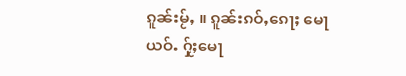ၵူၼ်းမႂ်ႇ ။ ၵူၼ်းၵဝ်ႇၵေႃႈ မေႃယဝ်ႉ ႁႂ်ႈမေႃ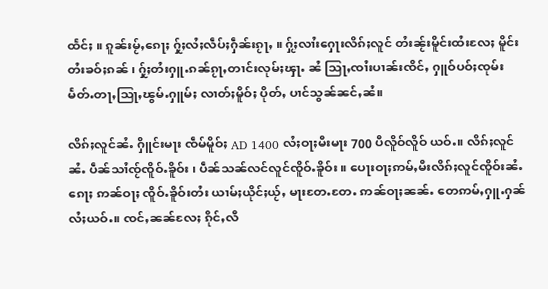ထႅင်ႈ ။ ၵူၼ်းမႂ်ႇၵေႃႈ ႁႂ်ႈလႆႈလဵပ်ႈႁဵၼ်းၵႂႃႇ ။ ႁႂ်ႈလၢႆးႁေႃးလိၵ်ႈလူင် တႆးၼႂ်းမိူင်းထႆးလႄႈ မိူင်းတႆးၶဝ်ႈၵၼ် ၊ ႁႂ်ႈတႆးႁူႉၵၼ်ၵႂႃႇတၢင်းလုမ်ႈၾႃႉ ၼႆ သြႃႇၸၢႆးပၢၼ်းၸိင်ႇ ႁူဝ်ပဝ်ႈၸုမ်းမႅတ်ႉတႃႇသြႃႇၽွမ်ႉႁူမ်ႈ လၢတ်ႈမိူဝ်ႈ ပိုတ်ႇ ပၢင်သွၼ်ၼင်ႇၼႆ။

လိၵ်ႈလူင်ၼႆႉ ႁိူင်းမႃး ၸဵမ်မိူဝ်ႈ AD 1400 လႆႈဝႃႈမီးမႃး 700 ပီလိူဝ်လိူဝ် ယဝ်ႉ။ လိၵ်ႈလူင်ၼႆႉ ပဵၼ်သၢႆၸႂ်ၸိူဝ်ႉၶိူဝ်း ၊ ပဵၼ်သၼ်လင်လူင်ၸိူဝ်ႉၶိူဝ်း ။ ပေႃးဝႃႈဢမ်ႇမီးလိၵ်ႈလူင်ၸိူဝ်းၼႆႉၵေႃႈ ဢၼ်ဝႃႈ ၸိူဝ်ႉၶိူဝ်းတႆး ယၢမ်ႈယိုင်ႈယႂ်ႇ မႃးတႄႉတႄႉ ဢၼ်ဝႃႈၼၼ်ႉ တေဢမ်ႇႁူႉႁၼ်လႆႈယဝ်ႉ။ ၸင်ႇၼၼ်လႄႈ ၵိုင်ႇလီ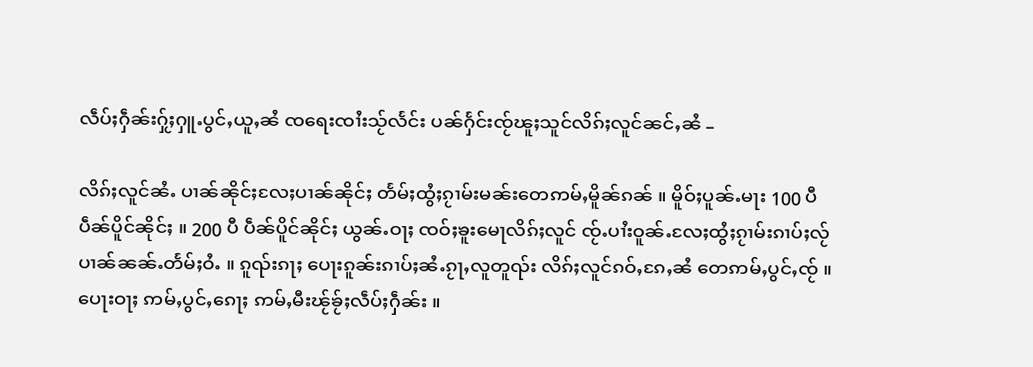လဵပ်ႈႁဵၼ်းႁႂ်ႈႁူႉပွင်ႇယူႇၼႆ ၸရေးၸၢႆးသႂ်လႅင်း ပၼ်ႁႅင်းၸႂ်ၽူႈသူင်လိၵ်ႈလူင်ၼင်ႇၼႆ –

လိၵ်ႈလူင်ၼႆႉ ပၢၼ်ၼိုင်ႈလႄႈပၢၼ်ၼိုင်ႈ တႅမ်ႈထွႆႈၵႂၢမ်းမၼ်းတေဢမ်ႇမိူၼ်ၵၼ် ။ မိူဝ်ႈပူၼ်ႉမႃး 100 ပီ ပဵၼ်ပိူင်ၼိုင်ႈ ။ 200 ပီ ပဵၼ်ပိူင်ၼိုင်ႈ ယွၼ်ႉဝႃႈ ၸဝ်ႈၶူးမေႃလိၵ်ႈလူင် ၸႂ်ႉပၢႆးဝူၼ်ႉလႄႈထွႆႈၵႂၢမ်းၵၢပ်ႈလႂ်ပၢၼ်ၼၼ်ႉတႅမ်ႈဝႆႉ ။ ၵူၺ်းၵႃႈ ပေႃးၵူၼ်းၵၢပ်ႈၼႆႉၵႂႃႇလူတူၺ်း လိၵ်ႈလူင်ၵဝ်ႇၵႄႇၼႆ တေဢမ်ႇပွင်ႇၸႂ် ။ ပေႃးဝႃႈ ဢမ်ႇပွင်ႇၵေႃႈ ဢမ်ႇမီးၽႂ်ၶႂ်ႈလဵပ်ႈႁဵၼ်း ။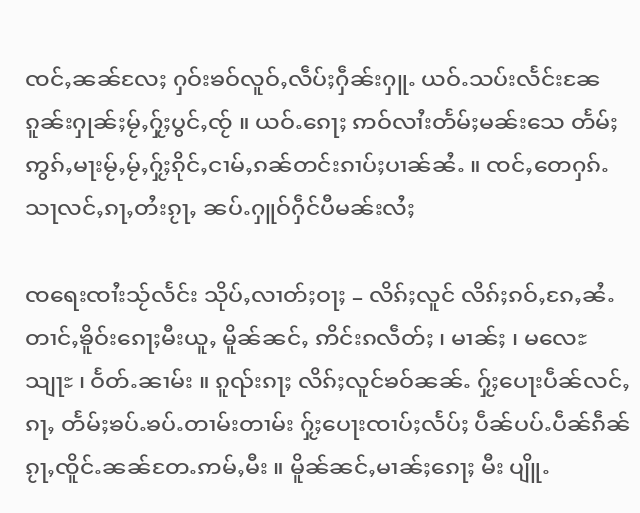ၸင်ႇၼၼ်လႄႈ ႁဝ်းၶဝ်လူဝ်ႇလဵပ်ႈႁဵၼ်းႁူႉ ယဝ်ႉသပ်းလႅင်းၼႄၵူၼ်းႁုၼ်ႈမႂ်ႇႁႂ်ႈပွင်ႇၸႂ် ။ ယဝ်ႉၵေႃႈ ဢဝ်လၢႆးတႅမ်ႈမၼ်းသေ တႅမ်ႈဢွၵ်ႇမႃးမႂ်ႇမႂ်ႇႁႂ်ႈၵိုင်ႇငၢမ်ႇၵၼ်တင်းၵၢပ်ႈပၢၼ်ၼႆႉ ။ ၸင်ႇတေႁၵ်ႉသႃလင်ႇၵႃႇတႆးၵႂႃႇ ၼပ်ႉႁူဝ်ႁဵင်ပီမၼ်းလႆႈ

ၸရေးၸၢႆးသႂ်လႅင်း သိုပ်ႇလၢတ်ႈဝႃႈ – လိၵ်ႈလူင် လိၵ်ႈၵဝ်ႇၵႄႇၼႆႉ တၢင်ႇၶိူဝ်းၵေႃႈမီးယူႇ မိူၼ်ၼင်ႇ ဢိင်းၵလဵတ်ႈ ၊ မၢၼ်ႈ ၊ မလေႊသျႃႊ ၊ ဝႅတ်ႉၼၢမ်း ။ ၵူၺ်းၵႃႈ လိၵ်ႈလူင်ၶဝ်ၼၼ်ႉ ႁႂ်ႈပေႃးပဵၼ်လင်ႇၵႃႇ တႅမ်ႈၶပ်ႉၶပ်ႉတၢမ်းတၢမ်း ႁႂ်ႈပေႃးၸၢပ်ႈလႅပ်ႈ ပဵၼ်ပပ်ႉပဵၼ်ၵဵၼ်ၵႂႃႇၸိူင်ႉၼၼ်တႄႉဢမ်ႇမီး ။ မိူၼ်ၼင်ႇမၢၼ်ႈၵေႃႈ မီး ပျိူႉ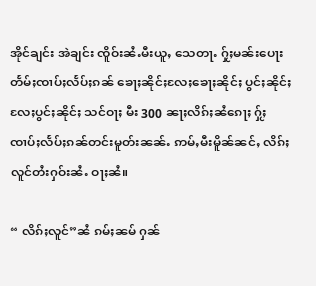အိုင်ချင်း အဲချင်း ၸိူဝ်းၼႆႉမီးယူႇ သေတႃႉ ႁႂ်ႈမၼ်းပေႃး တႅမ်ႈၸၢပ်ႈလႅပ်ႈၵၼ် ၶေႃႈၼိုင်ႈလႄႈၶေႃႈၼိုင်ႈ ပွင်ႈၼိုင်ႈလႄႈပွင်ႈၼိုင်ႈ သင်ဝႃႈ မီး 300 ၼႃႈလိၵ်ႈၼႆၵေႃႈ ႁႂ်ႈၸၢပ်ႈလႅပ်ႈၵၼ်တင်းမူတ်းၼၼ်ႉ ဢမ်ႇမီးမိူၼ်ၼင်ႇ လိၵ်ႈလူင်တႆးႁဝ်းၼႆႉ ဝႃႈၼႆ။

“ လိၵ်ႈလူင်”ၼႆ ၵမ်ႈၼမ် ႁၼ်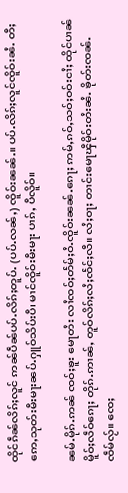ထိုင်ၵဵၼ်လိၵ်ႈလူင် ဢၼ်ပဵၼ်ပပ်ႉလိၵ်ႈတူပ်ႉ (ပပ်ႉလၼ်ႇ) ၸိူဝ်းၼၼ်ႉ။ ပပ်ႉလိၵ်ႈလူင်ၸိူဝ်းၼႆႉ တီႈဢေႇသုတ်းမီးမႃးၼပ်ႉႁူဝ်သိပ်းပီ၊ မၢင်ၸိူဝ်းမီးမႃး ပၢၵ်ႇ ပီလိူဝ်။

ၼမ်ႉမိုၵ်ႉဢၼ် ၸဝ်ႈၶူး မေႃတႆး လၢႆၸဝ်ႈတႅမ်ႈဝႆႉၸိူဝ်းၼၼ်ႉၵေႃႈ ဢမ်ႇၵဝ်ႇသဝ်ႈဝဝ်းငၢႆႈ ထိုင်ပၢၼ် မိူဝ်ႈလဵဝ်ၵေႃႈ တိုၵ်ႉဢၢၼ်ႇ တူဝ်လိၵ်ႈလႆႈၸႅင်ႈလီ။ လႆႈဝႃႈ တၢင်းမေႃၾီမိုဝ်းတႆးၼႆႉ ၶိုတ်းၸၼ်ႉၸဵမ်လႂ်။ ၸေႈ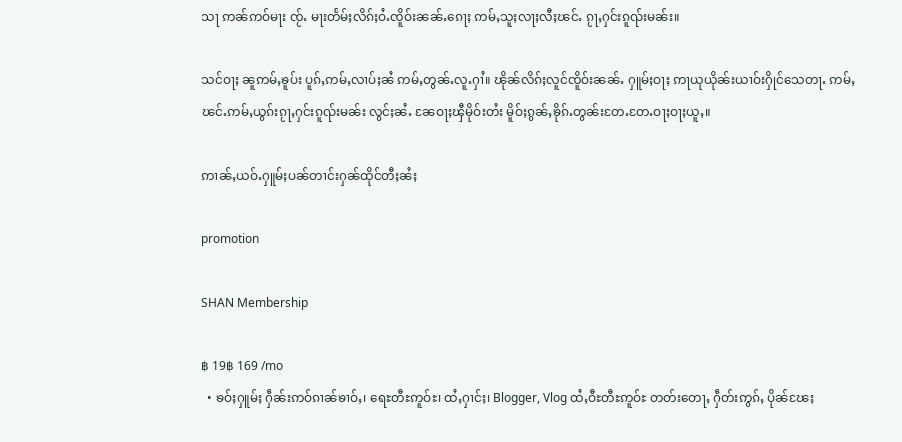သႃ ဢၼ်ဢဝ်မႃး ၸႂ်ႉ မႃးတႅမ်ႈလိၵ်ႈဝႆႉၸိူဝ်းၼၼ်ႉၵေႃႈ ဢမ်ႇသူႈလႃႈလီႈၽင်ႉ ၵႂႃႇႁင်းၵူၺ်းမၼ်း။

သင်ဝႃႈ ၼူဢမ်ႇၶူပ်း ပူၵ်ႇဢမ်ႇလၢပ်ႈၼႆ ဢမ်ႇတွၼ်ႉလူႉႁၢႆ။ ၽိုၼ်လိၵ်ႈလူင်ၸိူဝ်းၼၼ်ႉ ႁူမ်ႈဝႃႈ ဢႃယုယိုၼ်းယၢဝ်းႁိုင်သေတႃႉ ဢမ်ႇၽင်ႉဢမ်ႇယွၵ်းၵႂႃႇႁင်းၵူၺ်းမၼ်း လွင်ႈၼႆႉ ၼႄဝႃႈၾီမိုဝ်းတႆး မိူဝ်ႈၵွၼ်ႇၶိုၵ်ႉတွၼ်းတႄႉတႄႉဝႃႈဝႃႈယူႇ။

ဢၢၼ်ႇယဝ်ႉႁူမ်ႈပၼ်တၢင်းႁၼ်ထိုင်တီႈၼႆႈ

promotion

SHAN Membership

฿ 19฿ 169 /mo
  • ၶဝ်ႈႁူမ်ႈ ႁဵၼ်းဢဝ်ၵၢၼ်ၶၢဝ်ႇ၊ ရေႊတီႊဢူဝ်ႊ၊ ထႆႇႁၢင်ႈ၊ Blogger, Vlog ထႆႇဝီႊတီႊဢူဝ်ႊ တတ်းတေႃႇ ႁဵတ်းဢွၵ်ႇ ပိုၼ်ၽႄႈ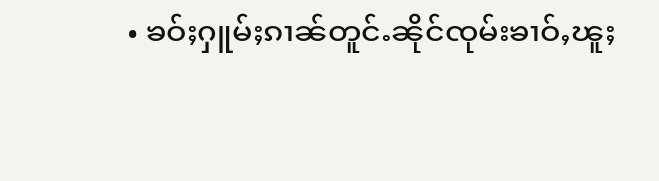• ၶဝ်ႈႁူမ်ႈၵၢၼ်တူင်ႉၼိုင်ၸုမ်းၶၢဝ်ႇၽူႈ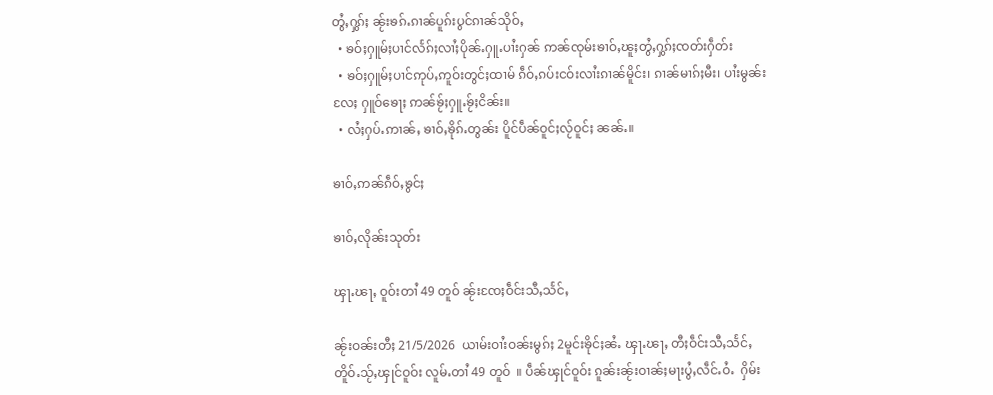တွႆႇႁွၵ်ႈ ၼႂ်းၶၵ်ႉၵၢၼ်ပူၵ်းပွင်ၵၢၼ်သိုဝ်ႇ
  • ၶဝ်ႈႁူမ်ႈပၢင်လႅၵ်ႈလၢႆႈပိုၼ်ႉႁူႉပၢႆးႁၼ် ဢၼ်ၸုမ်းၶၢဝ်ႇၽူႈတွႆႇႁွၵ်ႈၸတ်းႁဵတ်း
  • ၶဝ်ႈႁူမ်ႈပၢင်ဢုပ်ႇဢူဝ်းတွင်ႈထၢမ် ၵဵဝ်ႇၵပ်းငဝ်းလၢႆးၵၢၼ်မိူင်း၊ ၵၢၼ်မၢၵ်ႈမီး၊ ပၢႆးမွၼ်း လႄႈ ႁူဝ်ၶေႃႈ ဢၼ်ၶႂ်ႈႁူႉၶႂ်ႈငိၼ်း။
  • လႆႈႁပ်ႉဢၢၼ်ႇ ၶၢဝ်ႇၶိုၵ်ႉတွၼ်း ပိူင်ပဵၼ်ဝူင်ႈလႂ်ဝူင်ႈ ၼၼ်ႉ။

ၶၢဝ်ႇဢၼ်ၵဵဝ်ႇၶွင်ႈ

ၶၢဝ်ႇလိုၼ်းသုတ်း

ၾႃႉၽႃႇ ဝူဝ်းတၢႆ 49 တူဝ် ၼႂ်းၸႄႈဝဵင်းသီႇသႅင်ႇ

ၼႂ်းဝၼ်းတီႈ 21/5/2026  ယၢမ်းဝၢႆးဝၼ်းမွၵ်ႈ 2မူင်းၶိုင်ႈၼႆႉ ၾႃႉၽႃႇ တီႈဝဵင်းသီႇသႅင်ႇ တိူဝ်ႉသႂ်ႇၾုင်ဝူဝ်း လူမ်ႉတၢႆ 49 တူဝ်  ။ ပဵၼ်ၾုင်ဝူဝ်း ၵူၼ်းၼႂ်းဝၢၼ်ႈမႃးပွႆႇလဵင်ႉဝႆႉ  ႁိမ်း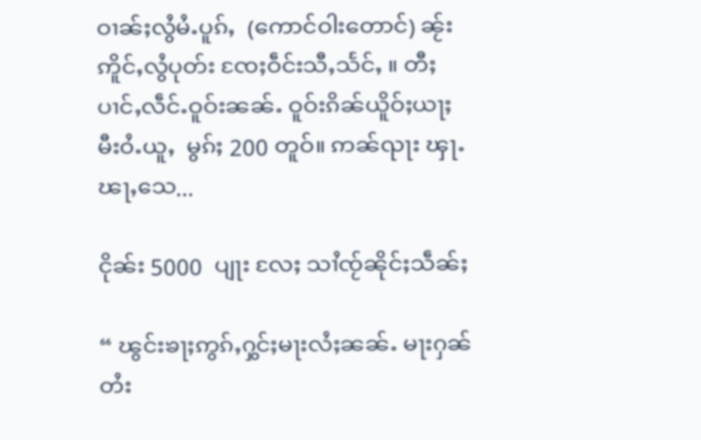ဝၢၼ်ႈလွႆမႆႉပူၵ်ႇ  (ကောင်ဝါးတောင်) ၼႂ်းဢိူင်ႇလွႆပုတ်း ၸႄႈဝဵင်းသီႇသႅင်ႇ ။ တီႈပၢင်ႇလဵင်ႉဝူဝ်းၼၼ်ႉ ဝူဝ်းၵိၼ်ယိူဝ်ႈယႃႈ မီးဝႆႉယူႇ  မွၵ်ႈ 200 တူဝ်။ ဢၼ်ၺႃး ၾႃႉၽႃႇသေ...

ငိုၼ်း 5000  ပျႃး လႄႈ သၢႆၸႂ်ၼိုင်ႈသဵၼ်ႈ

“ ၽွင်းၶႃႈဢွၵ်ႇႁွင်ႈမႃးလႆႈၼၼ်ႉ မႃးႁၼ်တႆး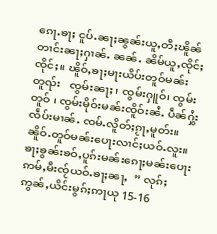ၵေႃႉၶႃႈ ငူပ်ႉၼႃႈၼွၼ်းယူႇတီႈၽိူၼ် တၢင်းၼႃႈႁၢၼ်ႉ ၼၼ်ႉ ၼိမ်ယူႇၸိုင်ႈၸိုင်ႈ။ ၽိူဝ်ႇၶႃႈမႃးယိပ်းတူဝ်မၼ်းတူၺ်း   ၸွမ်းၼႃႈ ၊ ၸွမ်းႁူဝ်၊ ၸွမ်းတူဝ် ၊ ၸွမ်းမိုဝ်းမၼ်းၸိူဝ်းၼႆႉ ပဵၼ်ႁွႆးၸဵပ်းမၢၼ်ႉ ၸမ်ႉလိူတ်ႈၵႂႃႇမူတ်း။ ၼိူဝ်ႉတူဝ်မၼ်းပေႃးလၢင်ႈယဝ်ႉလူး။ ၶႃႈၶွၼ်းၶဝ်ႇပူၵ်းမၼ်းၵေႃႈမၼ်းပေႃးဢမ်ႇမီးၸႂ်ယဝ်ႉၶႃႈၼႃႇ  ” လုၵ်ႈဢွၼ်ႇယိင်းမွၵ်ႈဢႃယု 15-16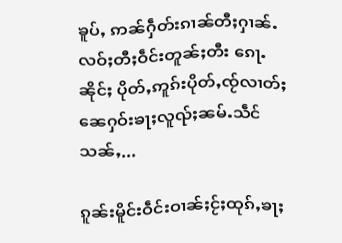ၶူပ်ႇ ဢၼ်ႁဵတ်းၵၢၼ်တီႈႁၢၼ်ႉလဝ်ႈတီႈဝဵင်းတူၼ်ႈတီး ၵေႃႉၼိုင်ႈ ပိုတ်ႇဢူၵ်းပိုတ်ႇၸႂ်လၢတ်ႈၼေႁဝ်းၶႃႈလူၺ်ႈၼမ်ႉသဵင်သၼ်ႇ...

ၵူၼ်းမိူင်းဝဵင်းဝၢၼ်ႈငႂ်ႈထုၵ်ႇၶႃႈ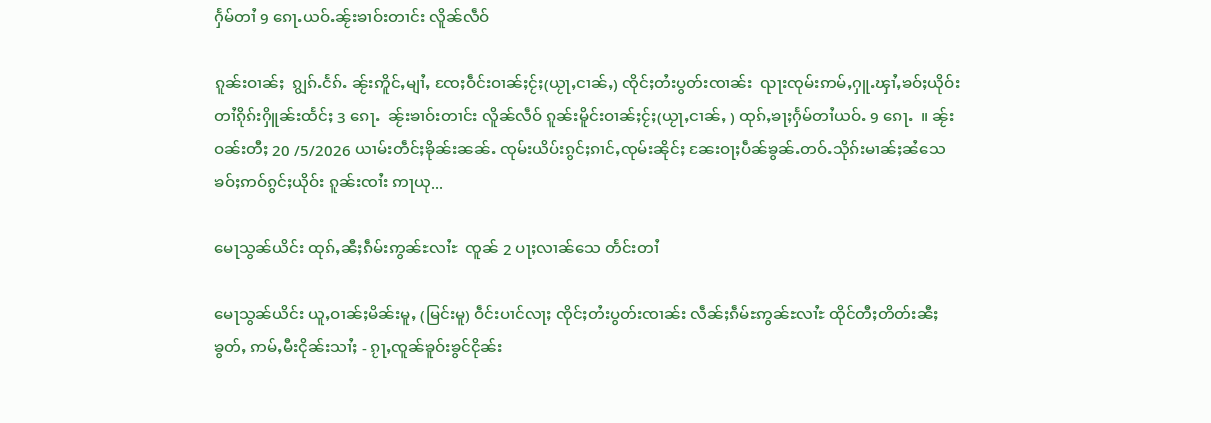ႁႅမ်တၢႆ 9 ၵေႃႉယဝ်ႉၼႂ်းၶၢဝ်းတၢင်း လိူၼ်လဵဝ်

ၵူၼ်းဝၢၼ်ႈ  ၵျွၵ်ႉငႅၵ်ႉ ၼႂ်းဢိူင်ႇမျၢႆႇ ၸႄႈဝဵင်းဝၢၼ်ႈငႂ်ႈ(ယႂႃႇငၢၼ်ႇ) ၸိုင်ႈတႆးပွတ်းၸၢၼ်း  ၺႃးၸုမ်းဢမ်ႇႁူႉၾၢႆႇၶဝ်ႈယိုဝ်းတၢႆၵိုၵ်းႁိူၼ်းထႅင်ႈ 3 ၵေႃႉ  ၼႂ်းၶၢဝ်းတၢင်း လိူၼ်လဵဝ် ၵူၼ်းမိူင်းဝၢၼ်ႈငႂ်ႈ(ယႂႃႇငၢၼ်ႇ ) ထုၵ်ႇၶႃႈႁႅမ်တၢႆယဝ်ႉ 9 ၵေႃႉ  ။ ၼႂ်းဝၼ်းတီႈ 20 /5/2026 ယၢမ်းတဵင်ႈၶိုၼ်းၼၼ်ႉ ၸုမ်းယိပ်းၵွင်ႈၵၢင်ႇၸုမ်းၼိုင်ႈ ၼႄးဝႃႈပဵၼ်ၶွၼ်ႉတဝ်ႉသိုၵ်းမၢၼ်ႈၼႆသေ ၶဝ်ႈဢဝ်ၵွင်ႈယိုဝ်း ၵူၼ်းၸၢႆး ဢႃယု...

မေႃသွၼ်ယိင်း ထုၵ်ႇၼီႈၵဵမ်းဢွၼ်ႊလၢႆႊ  ၸူၼ် 2 ပႃႈလၢၼ်သေ တႅင်းတၢႆ

မေႃသွၼ်ယိင်း ယူႇဝၢၼ်ႈမိၼ်းမူႇ (မြင်းမူ) ဝဵင်းပၢင်လႃႈ ၸိုင်ႈတႆးပွတ်းၸၢၼ်း လဵၼ်ႈၵဵမ်ႊဢွၼ်ႊလၢႆႊ ထိုင်တီႈတိတ်းၼီႈၶွတ်ႇ ဢမ်ႇမီးငိုၼ်းသၢႆႈ - ၵႂႃႇၸူၼ်ၶူဝ်းၶွင်ငိုၼ်း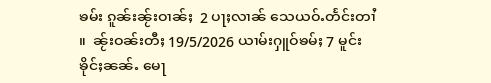ၶမ်း ၵူၼ်းၼႂ်းဝၢၼ်ႈ  2 ပႃႈလၢၼ် သေယဝ်ႉတႅင်းတၢႆ ။  ၼႂ်းဝၼ်းတီႈ 19/5/2026 ယၢမ်းႁူဝ်ၶမ်ႈ 7 မူင်းၶိုင်ႈၼၼ်ႉ မေႃ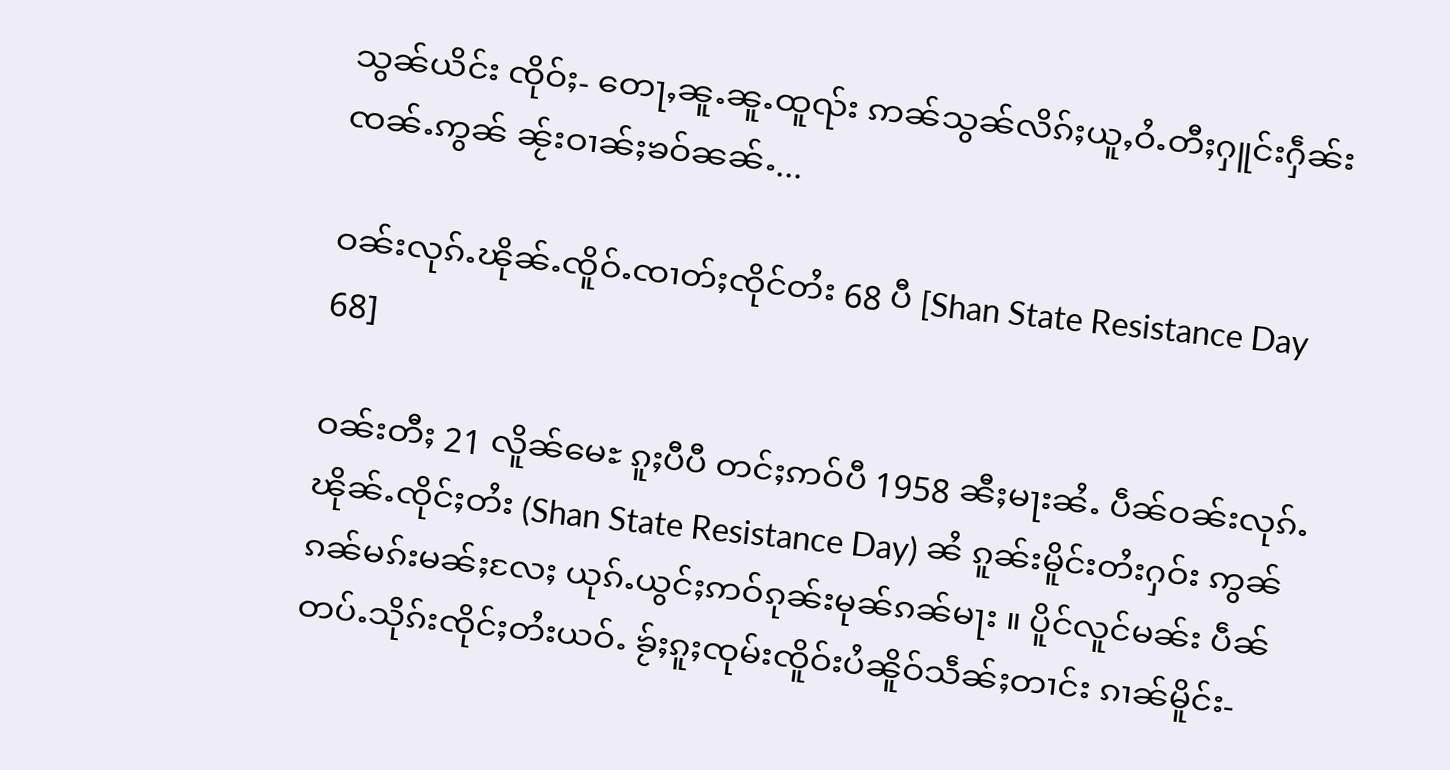သွၼ်ယိင်း ၸိုဝ်ႈ- တေႃႇၼူႉၼူႉထူၺ်း ဢၼ်သွၼ်လိၵ်ႈယူႇဝႆႉတီႈႁူင်းႁဵၼ်းၸၼ်ႉဢွၼ် ၼႂ်းဝၢၼ်ႈၶဝ်ၼၼ်ႉ...

ဝၼ်းလုၵ်ႉၽိုၼ်ႉၸိူဝ်ႉၸၢတ်ႈၸိုင်တႆး 68 ပီ [Shan State Resistance Day 68]

ဝၼ်းတီႈ 21 လိူၼ်မေႊ ၵူႈပီပီ တင်ႈဢဝ်ပီ 1958 ၼီႈမႃးၼႆႉ ပဵၼ်ဝၼ်းလုၵ်ႉၽိုၼ်ႉၸိုင်ႈတႆး (Shan State Resistance Day) ၼႆ ၵူၼ်းမိူင်းတႆးႁဝ်း ဢွၼ်ၵၼ်မၵ်းမၼ်ႈလႄႈ ယုၵ်ႉယွင်ႈဢဝ်ၵုၼ်းမုၼ်ၵၼ်မႃး ။ ပိူင်လူင်မၼ်း ပဵၼ်တပ်ႉသိုၵ်းၸိုင်ႈတႆးယဝ်ႉ ၶႂ်ႈၵူႈၸုမ်းၸိူဝ်းပႆၼိူဝ်သဵၼ်ႈတၢင်း ၵၢၼ်မိူင်း-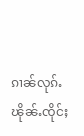ၵၢၼ်လုၵ်ႉၽိုၼ်ႉၸိုင်ႈ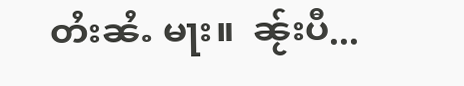တႆးၼႆႉ မႃး။  ၼႂ်းပီ...